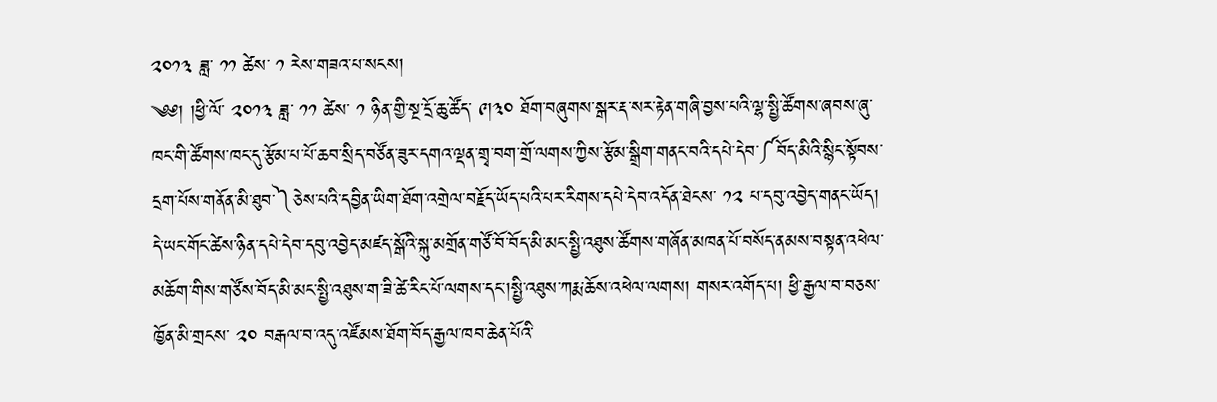༢༠༡༣ ཟླ་ ༡༡ ཚེས་ ༡ རེས་གཟའ་པ་སངས།
༄༅། །ཕྱི་ལོ་ ༢༠༡༣ ཟླ་ ༡༡ ཚེས་ ༡ ཉིན་གྱི་སྔ་དྲོ་ཆུ་ཚོད་ ༩།༣༠ ཐོག་བཞུགས་སྒར་རྡ་སར་རྟེན་གཞི་བྱས་པའི་ལྷ་སྤྱི་ཚོགས་ཞབས་ཞུ་ཁང་གི་ཚོགས་ཁང་དུ་རྩོམ་པ་པོ་ཆབ་སྲིད་བཙོན་ཟུར་དགའ་ལྡན་གྲྭ་བག་གྲོ་ལགས་ཀྱིས་རྩོམ་སྒྲིག་གནང་བའི་དཔེ་དེབ་༼བོད་མིའི་སྙིང་སྟོབས་དྲག་པོས་གནོན་མི་ཐུབ་༽ཅེས་པའི་དབྱིན་ཡིག་ཐོག་འགྲེལ་བརྗོད་ཡོད་པའི་པར་རིགས་དཔེ་དེབ་འདོན་ཐེངས་ ༡༢ པ་དབུ་འབྱེད་གནང་ཡོད།
དེ་ཡང་གོང་ཚེས་ཉིན་དཔེ་དེབ་དབུ་འབྱེད་མཛད་སྒོའི་སྐུ་མགྲོན་གཙོ་བོ་བོད་མི་མང་སྤྱི་འཐུས་ཚོགས་གཞོན་མཁན་པོ་བསོད་ནམས་བསྟན་འཕེལ་མཆོག་གིས་གཙོས་བོད་མི་མང་སྤྱི་འཐུས་ག་ཟི་ཚེ་རིང་པོ་ལགས་དང་།སྤྱི་འཐུས་ཀརྨ་ཆོས་འཕེལ་ལགས། གསར་འགོད་པ། ཕྱི་རྒྱལ་བ་བཅས་ཁྱོན་མི་གྲངས་ ༢༠ བརྒལ་བ་འདུ་འཛོམས་ཐོག་བོད་རྒྱལ་ཁབ་ཆེན་པོའི་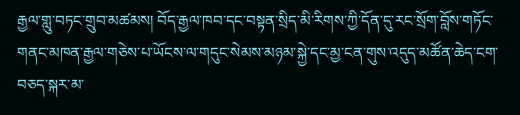རྒྱལ་གླུ་བཏང་གྲུབ་མཚམས། བོད་རྒྱལ་ཁབ་དང་བསྟན་སྲིད་མི་རིགས་ཀྱི་དོན་དུ་རང་སྲོག་བློས་གཏོང་གནང་མཁན་རྒྱལ་གཅེས་པ་ཡོངས་ལ་གདུང་སེམས་མཉམ་སྐྱེ་དང་མྱ་ངན་གུས་འདུད་མཚོན་ཆེད་ངག་བཅད་སྐར་མ་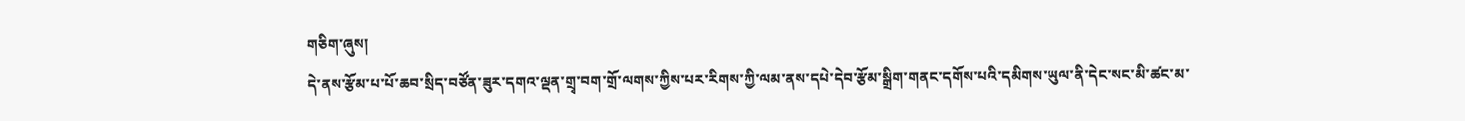གཅིག་ཞུས།
དེ་ནས་རྩོམ་པ་པོ་ཆབ་སྲིད་བཙོན་ཟུར་དགའ་ལྡན་གྲྭ་བག་གྲོ་ལགས་ཀྱིས་པར་རིགས་ཀྱི་ལམ་ནས་དཔེ་དེབ་རྩོམ་སྒྲིག་གནང་དགོས་པའི་དམིགས་ཡུལ་ནི་དེང་སང་མི་ཚང་མ་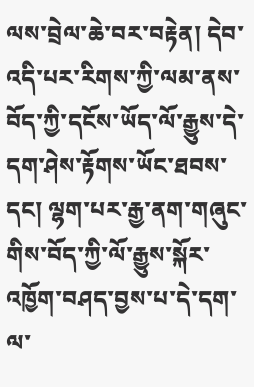ལས་བྲེལ་ཆེ་བར་བརྟེན། དེབ་འདི་པར་རིགས་ཀྱི་ལམ་ནས་བོད་ཀྱི་དངོས་ཡོད་ལོ་རྒྱུས་དེ་དག་ཤེས་རྟོགས་ཡོང་ཐབས་དང། ལྷག་པར་རྒྱ་ནག་གཞུང་གིས་བོད་ཀྱི་ལོ་རྒྱུས་སྐོར་འཁྱོག་བཤད་བྱས་པ་དེ་དག་ལ་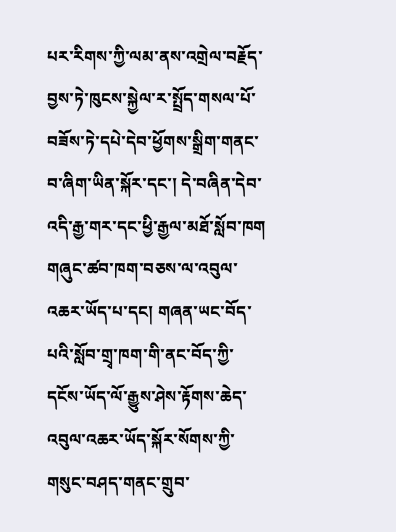པར་རིགས་ཀྱི་ལམ་ནས་འགྲེལ་བརྗོད་བྱས་ཏེ་ཁུངས་སྐྱེལ་ར་སྤྲོད་གསལ་པོ་བཟོས་ཏེ་དཔེ་དེབ་ཕྱོགས་སྒྲིག་གནང་བ་ཞིག་ཡིན་སྐོར་དང་། དེ་བཞིན་དེབ་འདི་རྒྱ་གར་དང་ཕྱི་རྒྱལ་མཐོ་སློབ་ཁག གཞུང་ཚབ་ཁག་བཅས་ལ་འབུལ་འཆར་ཡོད་པ་དང། གཞན་ཡང་བོད་པའི་སློབ་གྲྭ་ཁག་གི་ནང་བོད་ཀྱི་དངོས་ཡོད་ལོ་རྒྱུས་ཤེས་རྟོགས་ཆེད་འབུལ་འཆར་ཡོད་སྐོར་སོགས་ཀྱི་གསུང་བཤད་གནང་གྲུབ་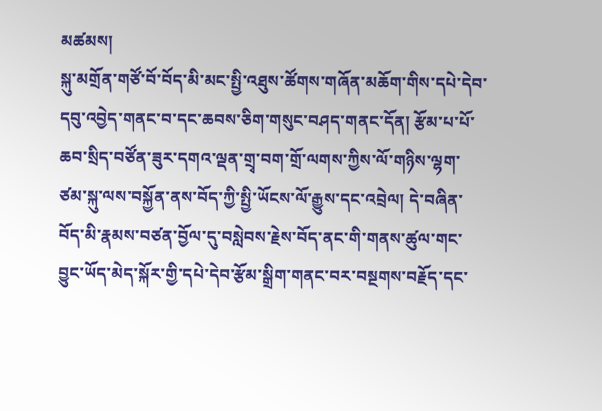མཚམས།
སྐུ་མགྲོན་གཙོ་བོ་བོད་མི་མང་སྤྱི་འཐུས་ཚོགས་གཞོན་མཆོག་གིས་དཔེ་དེབ་དབུ་འབྱེད་གནང་བ་དང་ཆབས་ཅིག་གསུང་བཤད་གནང་དོན། རྩོམ་པ་པོ་ཆབ་སྲིད་བཙོན་ཟུར་དགའ་ལྡན་གྲྭ་བག་གྲོ་ལགས་ཀྱིས་ལོ་གཉིས་ལྷག་ཙམ་སྐུ་ལས་བསྐྱོན་ནས་བོད་ཀྱི་སྤྱི་ཡོངས་ལོ་རྒྱུས་དང་འབྲེལ། དེ་བཞིན་བོད་མི་རྣམས་བཙན་བྱོལ་དུ་བསླེབས་རྗེས་བོད་ནང་གི་གནས་ཚུལ་གང་བྱུང་ཡོད་མེད་སྐོར་གྱི་དཔེ་དེབ་རྩོམ་སྒྲིག་གནང་བར་བསྔགས་བརྗོད་དང་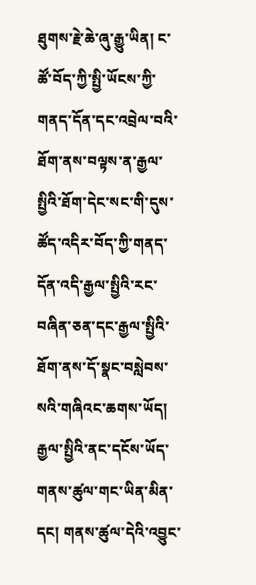ཐུགས་རྗེ་ཆེ་ཞུ་རྒྱུ་ཡིན། ང་ཚོ་བོད་ཀྱི་སྤྱི་ཡོངས་ཀྱི་གནད་དོན་དང་འབྲེལ་བའི་ཐོག་ནས་བལྟས་ན་རྒྱལ་སྤྱིའི་ཐོག་དེང་སང་གི་དུས་ཚོད་འདིར་བོད་ཀྱི་གནད་དོན་འདི་རྒྱལ་སྤྱིའི་རང་བཞིན་ཅན་དང་རྒྱལ་སྤྱིའི་ཐོག་ནས་དོ་སྣང་བསླེབས་སའི་གཞིའང་ཆགས་ཡོད།
རྒྱལ་སྤྱིའི་ནང་དངོས་ཡོད་གནས་ཚུལ་གང་ཡིན་མིན་དང། གནས་ཚུལ་དེའི་འབྱུང་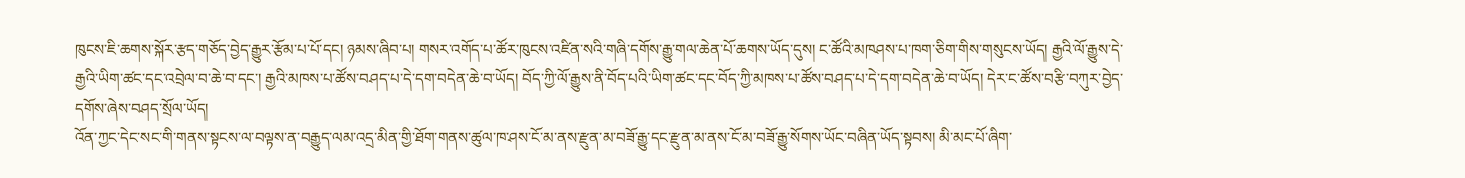ཁུངས་ཇི་ཆགས་སྐོར་རྩད་གཅོད་བྱེད་རྒྱུར་རྩོམ་པ་པོ་དང། ཉམས་ཞིབ་པ། གསར་འགོད་པ་ཚོར་ཁུངས་འཛིན་སའི་གཞི་དགོས་རྒྱུ་གལ་ཆེན་པོ་ཆགས་ཡོད་དུས། ང་ཚོའི་མཁཤས་པ་ཁག་ཅིག་གིས་གསུངས་ཡོད། རྒྱའི་ལོ་རྒྱུས་དེ་རྒྱའི་ཡིག་ཚང་དང་འབྲེལ་བ་ཆེ་བ་དང་། རྒྱའི་མཁས་པ་ཚོས་བཤད་པ་དེ་དག་བདེན་ཆེ་བ་ཡོད། བོད་ཀྱི་ལོ་རྒྱུས་ནི་བོད་པའི་ཡིག་ཚང་དང་བོད་ཀྱི་མཁས་པ་ཚོས་བཤད་པ་དེ་དག་བདེན་ཆེ་བ་ཡོད། དེར་ང་ཚོས་བརྩི་བཀུར་བྱེད་དགོས་ཞེས་བཤད་སྲོལ་ཡོད།
འོན་ཀྱང་དེང་སང་གི་གནས་སྟངས་ལ་བལྟས་ན་བརྒྱུད་ལམ་འདྲ་མིན་གྱི་ཐོག་གནས་ཚུལ་ཁ་ཤས་ངོ་མ་ནས་རྫུན་མ་བཟོ་རྒྱུ་དང་རྫུན་མ་ནས་ངོ་མ་བཟོ་རྒྱུ་སོགས་ཡོང་བཞིན་ཡོད་སྟབས། མི་མང་པོ་ཞིག་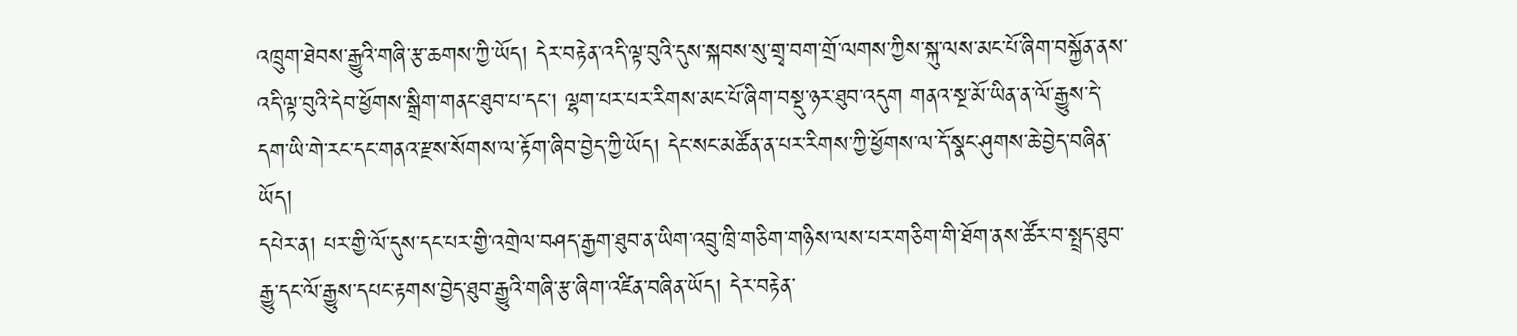འཁྲུག་ཐེབས་རྒྱུའི་གཞི་རྩ་ཆགས་ཀྱི་ཡོད། དེར་བརྟེན་འདི་ལྟ་བུའི་དུས་སྐབས་སུ་གྲྭ་བག་གྲོ་ལགས་ཀྱིས་སྐུ་ལས་མང་པོ་ཞིག་བསྐྱོན་ནས་འདི་ལྟ་བུའི་དེབ་ཕྱོགས་སྒྲིག་གནང་ཐུབ་པ་དང། ལྷག་པར་པར་རིགས་མང་པོ་ཞིག་བསྡུ་ཉར་ཐུབ་འདུག གནའ་སྔ་མོ་ཡིན་ན་ལོ་རྒྱུས་དེ་དག་ཡི་གེ་རང་དང་གནའ་རྫས་སོགས་ལ་རྟོག་ཞིབ་བྱེད་ཀྱི་ཡོད། དེང་སང་མཚོན་ན་པར་རིགས་ཀྱི་ཕྱོགས་ལ་དོ་སྣང་ཤུགས་ཆེ་བྱེད་བཞིན་ཡོད།
དཔེར་ན། པར་གྱི་ལོ་དུས་དང་པར་གྱི་འགྲེལ་བཤད་རྒྱག་ཐུབ་ན་ཡིག་འབྲུ་ཁྲི་གཅིག་གཉིས་ལས་པར་གཅིག་གི་ཐོག་ནས་ཚོར་བ་སྤྲད་ཐུབ་རྒྱུ་དང་ལོ་རྒྱུས་དཔང་རྟགས་བྱེད་ཐུབ་རྒྱུའི་གཞི་རྩ་ཞིག་འཛིན་བཞིན་ཡོད། དེར་བརྟེན་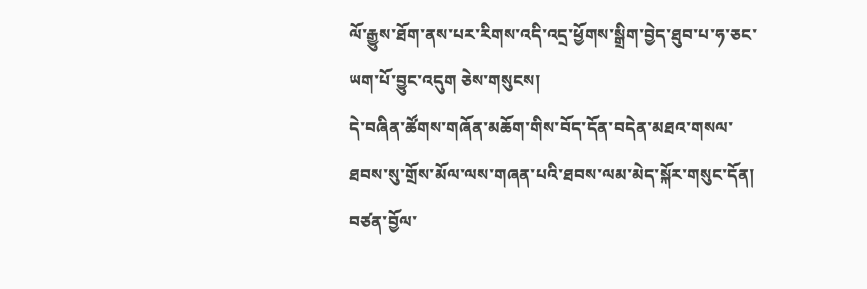ལོ་རྒྱུས་ཐོག་ནས་པར་རིགས་འདི་འདྲ་ཕྱོགས་སྒྲིག་བྱེད་ཐུབ་པ་ཧ་ཅང་ཡག་པོ་བྱུང་འདུག ཅེས་གསུངས།
དེ་བཞིན་ཚོགས་གཞོན་མཆོག་གིས་བོད་དོན་བདེན་མཐའ་གསལ་ཐབས་སུ་གྲོས་མོལ་ལས་གཞན་པའི་ཐབས་ལམ་མེད་སྐོར་གསུང་དོན། བཙན་བྱོལ་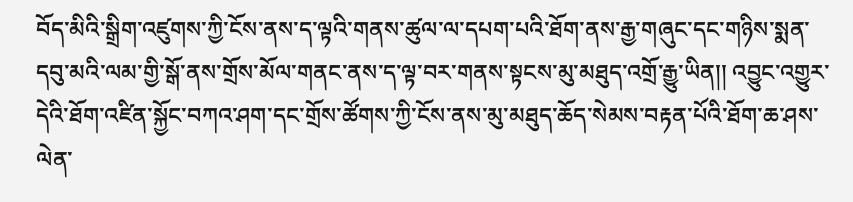བོད་མིའི་སྒྲིག་འཛུགས་ཀྱི་ངོས་ནས་ད་ལྟའི་གནས་ཚུལ་ལ་དཔག་པའི་ཐོག་ནས་རྒྱ་གཞུང་དང་གཉིས་སྨན་དབུ་མའི་ལམ་གྱི་སྒོ་ནས་གྲོས་མོལ་གནང་ནས་ད་ལྟ་བར་གནས་སྟངས་མུ་མཐུད་འགྲོ་རྒྱུ་ཡིན།། འབྱུང་འགྱུར་དེའི་ཐོག་འཛིན་སྐྱོང་བཀའ་ཤག་དང་གྲོས་ཚོགས་ཀྱི་ངོས་ནས་མུ་མཐུད་ཆོད་སེམས་བརྟན་པོའི་ཐོག་ཆ་ཤས་ལེན་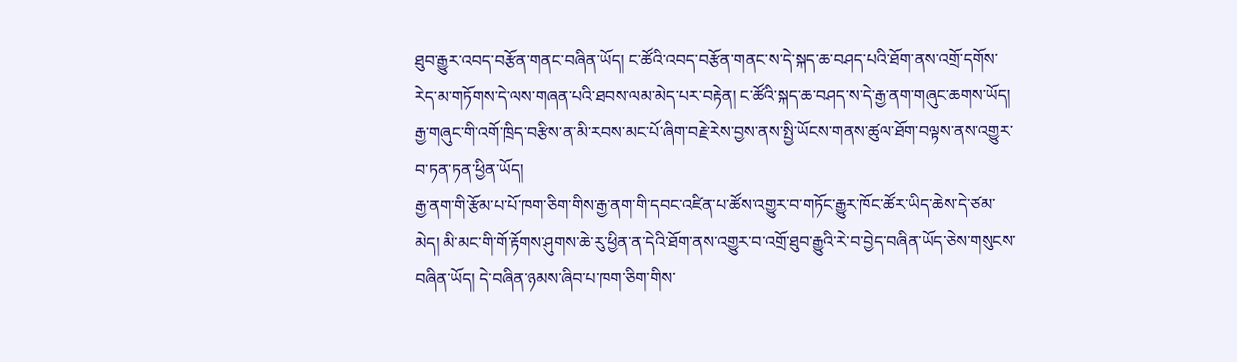ཐུབ་རྒྱུར་འབད་བརྩོན་གནང་བཞིན་ཡོད། ང་ཚོའི་འབད་བརྩོན་གནང་ས་དེ་སྐད་ཆ་བཤད་པའི་ཐོག་ནས་འགྲོ་དགོས་རེད་མ་གཏོགས་དེ་ལས་གཞན་པའི་ཐབས་ལམ་མེད་པར་བརྟེན། ང་ཚོའི་སྐད་ཆ་བཤད་ས་དེ་རྒྱ་ནག་གཞུང་ཆགས་ཡོད། རྒྱ་གཞུང་གི་འགོ་ཁྲིད་བརྩིས་ན་མི་རབས་མང་པོ་ཞིག་བརྗེ་རེས་བྱས་ནས་སྤྱི་ཡོངས་གནས་ཚུལ་ཐོག་བལྟས་ནས་འགྱུར་བ་ཏན་ཏན་ཕྱིན་ཡོད།
རྒྱ་ནག་གི་རྩོམ་པ་པོ་ཁག་ཅིག་གིས་རྒྱ་ནག་གི་དབང་འཛིན་པ་ཚོས་འགྱུར་བ་གཏོང་རྒྱུར་ཁོང་ཚོར་ཡིད་ཆེས་དེ་ཙམ་མེད། མི་མང་གི་གོ་རྟོགས་ཤུགས་ཆེ་རུ་ཕྱིན་ན་དེའི་ཐོག་ནས་འགྱུར་བ་འགྲོ་ཐུབ་རྒྱུའི་རེ་བ་བྱེད་བཞིན་ཡོད་ཅེས་གསུངས་བཞིན་ཡོད། དེ་བཞིན་ཉམས་ཞིབ་པ་ཁག་ཅིག་གིས་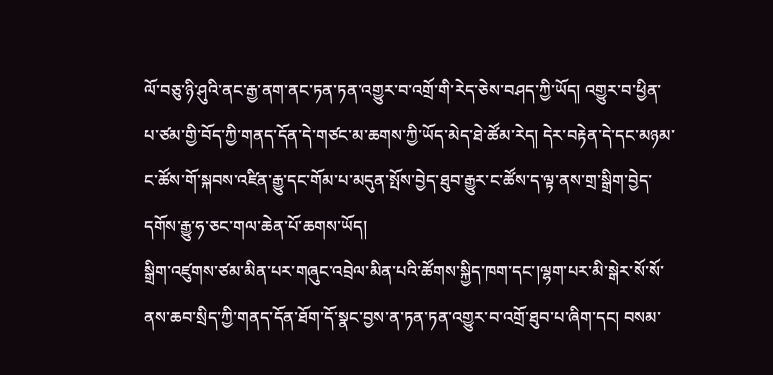ལོ་བཅུ་ཉི་ཤུའི་ནང་རྒྱ་ནག་ནང་ཏན་ཏན་འགྱུར་བ་འགྲོ་གི་རེད་ཅེས་བཤད་ཀྱི་ཡོད། འགྱུར་བ་ཕྱིན་པ་ཙམ་གྱི་བོད་ཀྱི་གནད་དོན་དེ་གཙང་མ་ཆགས་ཀྱི་ཡོད་མེད་ཐེ་ཚོམ་རེད། དེར་བརྟེན་དེ་དང་མཉམ་ང་ཚོས་གོ་སྐབས་འཛིན་རྒྱུ་དང་གོམ་པ་མདུན་སྤོས་བྱེད་ཐུབ་རྒྱུར་ང་ཚོས་ད་ལྟ་ནས་གྲ་སྒྲིག་བྱེད་དགོས་རྒྱུ་ཧ་ཅང་གལ་ཆེན་པོ་ཆགས་ཡོད།
སྒྲིག་འཛུགས་ཙམ་མིན་པར་གཞུང་འབྲེལ་མིན་པའི་ཚོགས་སྐྱིད་ཁག་དང་།ལྷག་པར་མི་སྒེར་སོ་སོ་ནས་ཆབ་སྲིད་ཀྱི་གནད་དོན་ཐོག་དོ་སྣང་བྱས་ན་ཏན་ཏན་འགྱུར་བ་འགྲོ་ཐུབ་པ་ཞིག་དང། བསམ་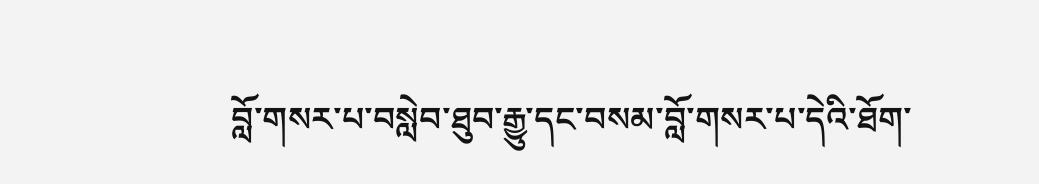བློ་གསར་པ་བསླེབ་ཐུབ་རྒྱུ་དང་བསམ་བློ་གསར་པ་དེའི་ཐོག་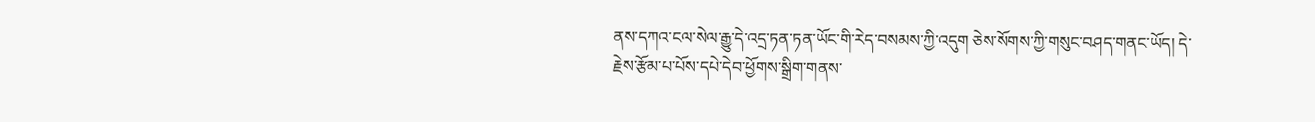ནས་དཀའ་ངལ་སེལ་རྒྱུ་དེ་འདྲ་ཏན་ཏན་ཡོང་གི་རེད་བསམས་ཀྱི་འདུག ཅེས་སོགས་ཀྱི་གསུང་བཤད་གནང་ཡོད། དེ་རྗེས་རྩོམ་པ་པོས་དཔེ་དེབ་ཕྱོགས་སྒྲིག་གནས་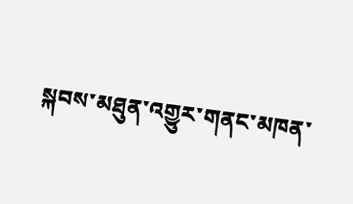སྐབས་མཐུན་འགྱུར་གནང་མཁན་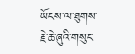ཡོངས་ལ་ཐུགས་རྗེ་ཆེ་ཞུའི་གསུང་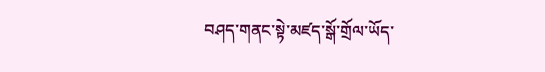བཤད་གནང་སྟེ་མཛད་སྒོ་གྲོལ་ཡོད་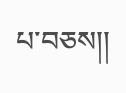པ་བཅས།།